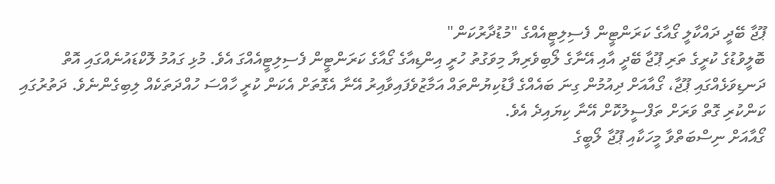ޕޫޖާ ބޭދީ ދައްކާލީ ގޯއާގެ ކަރަންޓީން ފެސިލިޓީއެއްގެ "މުޑުދާރުކަން"
ބޮލީވުޑުގެ ކުރީގެ ތަރި ޕޫޖާ ބޭދީ އާއި އޭނާގެ ލޯބިވެރިޔާ މިވަގުތު ހުރީ އިންޑިއާގެ ގޯއާގެ ކަރަންޓީން ފެސިލިޓީއެއްގަ އެވެ. މުޅި ގައުމު ލޮކްޑައުނެއްގައި އޮތް ދަނޑިވަޅެއްގައި ޕޫޖާ، ގޯއާއަށް ދިއުމުން ގިނަ ބައެއްގެ ފާޑުކިޔުންތައް އަމާޒުވެފައިވާއިރު އޭނާ އެގޮތަށް އެކަން ކުރީ ހާއްސަ ހުއްދަތަކެއް ލިބިގެންނެވެ. ދަތުރުގައި ކަންކުރި ގޮތް ވަރަށް ތަފްސީލުކޮށް އޭނާ ކިޔައިދެ އެވެ.
ގޯއާއަށް ނިސްބަތްވާ މީހަކާއި ޕޫޖާ ލޯބީގެ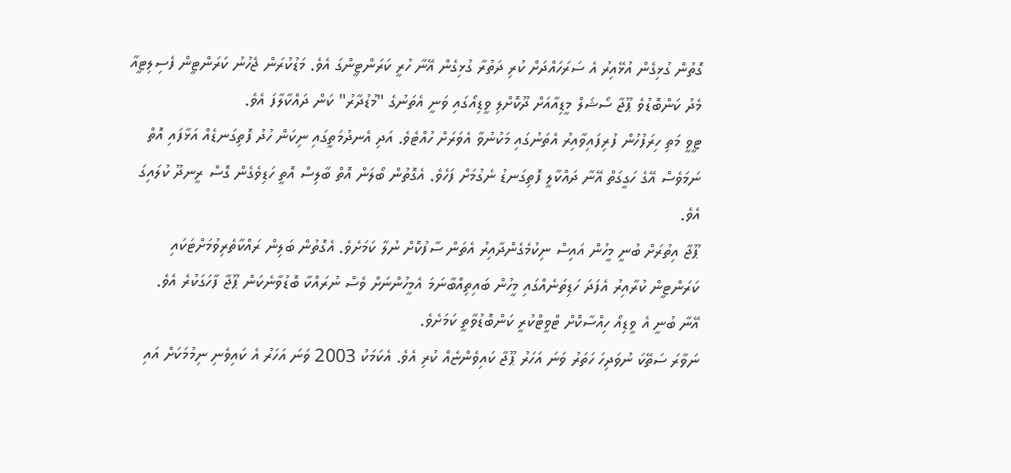ގޮތުން ގުޅިގެން އުޅޭއިރު އެ ސަރަހައްދަށް ކުރި ދަތުރާ ގުޅިގެން އޭނާ ހުރީ ކަރަންޓީންގަ އެވެ. މަޑުކުރަން ޖެހުނު ކަރަންޓީން ފެސިލިޓީއާ މެދު ކަންބޮޑުވެ ޕޫޖާ ސޯޝަލް މީޑިއާއަށް ދޫކޮށްލި ވީޑިއޯގައި ވަނީ އެތަނުގެ "މުޑުދާރު" ކަން ދައްކާލާފަ އެވެ.
ޓީވީ މަތި ހިރަފުހުން ފުރިފައިވާއިރު އެތަނުގައި މަކުނުވާ އެވަރަށް ހުއްޓެވެ. އަދި އެނދުމަތީގައި ނިކަން ހުދު ފޮތިގަނޑެއް އަޅާފައި އޮތް ނަމަވެސް އޭގެ ހަގީގަތް އޭނާ ދައްކާލީ ފޮތިގަނޑު ނެގުމަށް ފަހެވެ. އެގޮތުން ބޯލަން އޮތް ބާލިސް އޮތީ ހަޑިވެގެން ގޮސް ރީނދޫ ކުލައިގަ އެވެ.
ޕޫޖާ އިތުރަށް ބުނީ މީހުން އައިސް ނިކުމެގެންދާއިރު އެތަން ސާފުކޮށް ނުލާ ކަމަށެވެ. އެގޮތުން ބަލިން ރައްކާތެރިވުމަށްޓަކައި ކަރަންޓީން ކުރާއިރު އެފަދަ ހަޑިތަނެއްގައި މީހުން ބައިތިއްބާނަމަ އެމީހުންނަށް ވެސް ނުރައްކާ ބޮޑުވާނެކަން ޕޫޖާ ފާހަގަކުރެ އެވެ.
އޭނާ ބުނީ އެ ވީޑިއޯ ހިއްސާކޮށް ޓްވީޓްކުރީ ކަންބޮޑުވާތީ ކަމަށެވެ.
ނަވާރަ ސަތޭކަ ނުވަދިހަ ހަތަރު ވަނަ އަހަރު ޕޫޖާ ކައިވެންޏެއް ކުރި އެވެ. އެކަމަކު 2003 ވަނަ އަހަރު އެ ކައިވެނި ނިމުމަކަށް އައި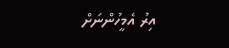އިރު އެމީހުންނަށް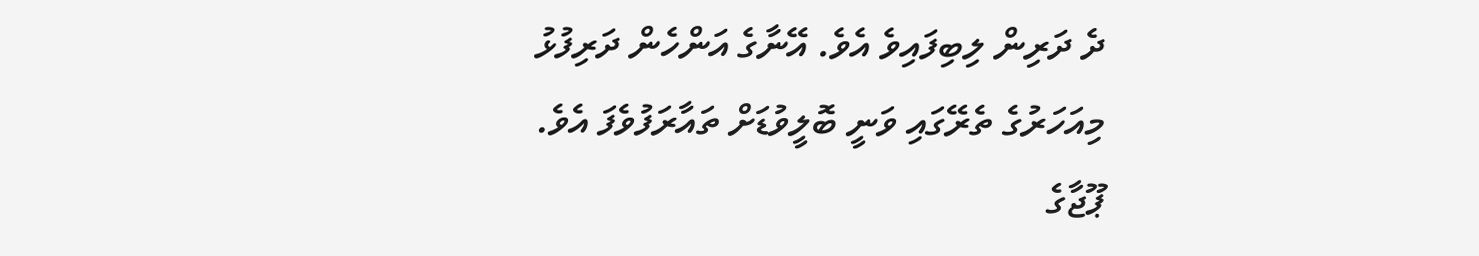ދެ ދަރިން ލިބިފައިވެ އެވެ. އޭނާގެ އަންހެން ދަރިފުޅު މިއަހަރުގެ ތެރޭގައި ވަނީ ބޮލީވުޑަށް ތައާރަފުވެފަ އެވެ.
ޕޫޖާގެ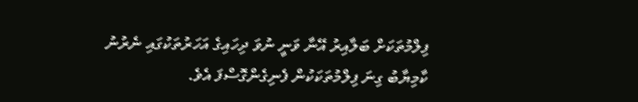ފިލްމުތަކަށް ބަލާއިރު އޭނާ ވަނީ ނުވަ ދިހައިގެ އަހަރުތަކުގައި ނެރުނު ކާމިޔާބު ގިނަ ފިލްމުތަކަކުން ފެނިގެންގޮސްފަ އެވެ.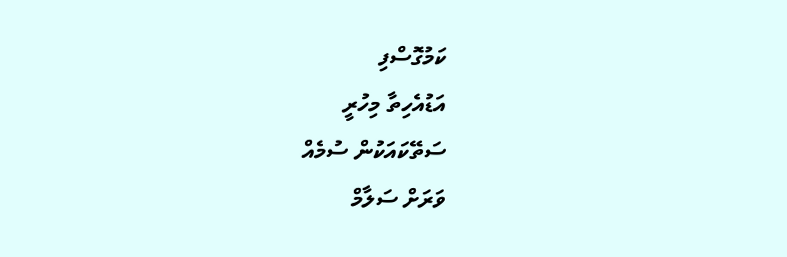ކަމުގޮސްފި
އަޑުއެހިތާ މިހުރީ
ސަތޭކައަކުން ސުމެއް
ވަރަށް ސަލާމް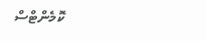ކޮމެންޓްސް